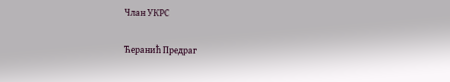Члан УКРС

Ћеранић Предраг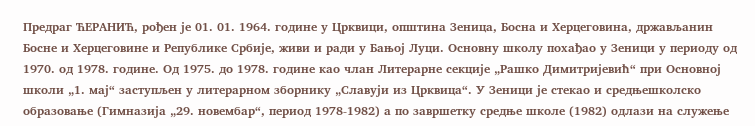Предраг ЋЕРАНИЋ, рођен је 01. 01. 1964. године у Црквици, општина Зеница, Босна и Херцеговина, држављанин Босне и Херцеговине и Републике Србије, живи и ради у Бањој Луци. Основну школу похађао у Зеници у периоду од 1970. од 1978. године. Од 1975. до 1978. године као члан Литерарне секције „Рашко Димитријевић“ при Основној школи „1. мај“ заступљен у литерарном зборнику „Славуји из Црквица“. У Зеници је стекао и средњешколско образовање (Гимназија „29. новембар“, период 1978-1982) а по завршетку средње школе (1982) одлази на служење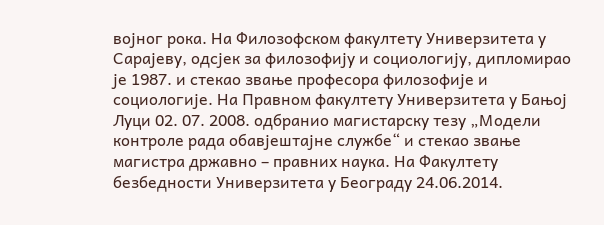војног рока. На Филозофском факултету Универзитета у Сарајеву, одсјек за филозофију и социологију, дипломирао је 1987. и стекао звање професора филозофије и социологије. На Правном факултету Универзитета у Бањој Луци 02. 07. 2008. одбранио магистарску тезу „Модели контроле рада обавјештајне службе“ и стекао звање магистра државно – правних наука. На Факултету безбедности Универзитета у Београду 24.06.2014.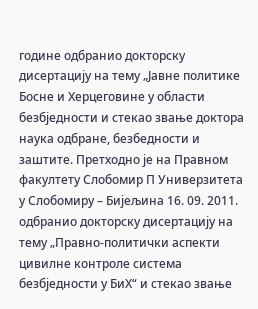године одбранио докторску дисертацију на тему „Јавне политике Босне и Херцеговине у области безбједности и стекао звање доктора наука одбране, безбедности и заштите. Претходно је на Правном факултету Слобомир П Универзитета у Слобомиру – Бијељина 16. 09. 2011. одбранио докторску дисертацију на тему „Правно-политички аспекти цивилне контроле система безбједности у БиХ“ и стекао звање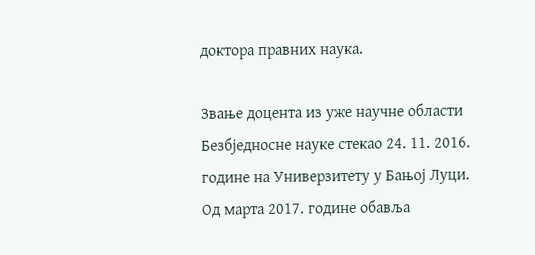доктора правних наука.

Звање доцента из уже научне области Безбједносне науке стекао 24. 11. 2016. године на Универзитету у Бањој Луци. Од марта 2017. године обавља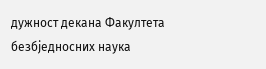дужност декана Факултета безбједносних наука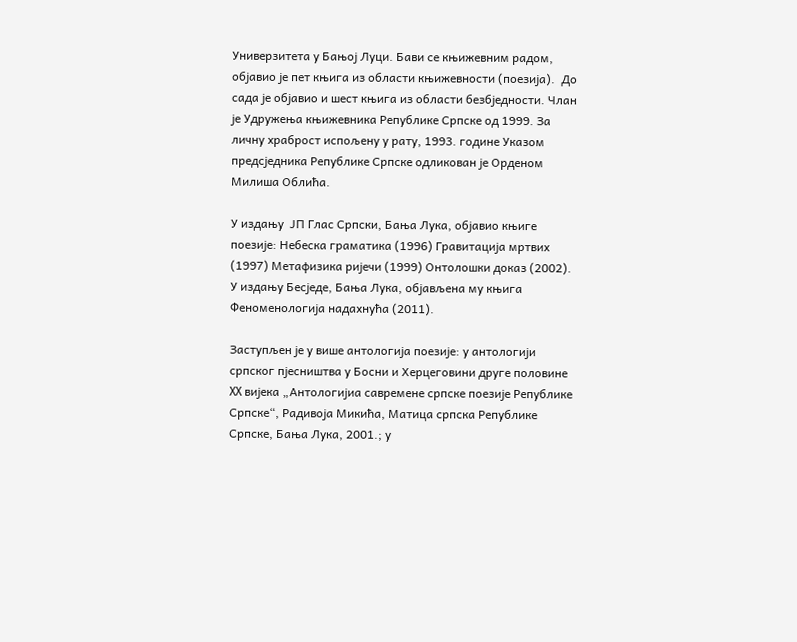Универзитета у Бањој Луци. Бави се књижевним радом, објавио је пет књига из области књижевности (поезија).  До сада је објавио и шест књига из области безбједности. Члан је Удружења књижевника Републике Српске од 1999. За личну храброст испољену у рату, 1993. године Указом предсједника Републике Српске одликован је Орденом Милиша Облића.

У издању  ЈП Глас Српски, Бања Лука, објавио књиге поезије: Небеска граматика (1996) Гравитација мртвих (1997) Метафизика ријечи (1999) Онтолошки доказ (2002). У издању Бесједе, Бања Лука, објављена му књига Феноменологија надахнућа (2011).

Заступљен је у више антологија поезије: у антологији српског пјесништва у Босни и Херцеговини друге половине XX вијека „Антологијиа савремене српске поезије Републике Српске“, Радивоја Микића, Матица српска Републике Српске, Бања Лука, 2001.; у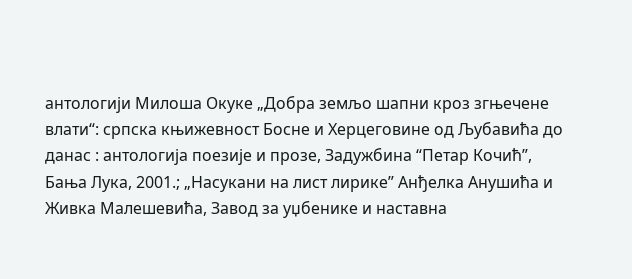антологији Милоша Окуке „Добра земљо шапни кроз згњечене влати“: српска књижевност Босне и Херцеговине од Љубавића до данас : антологија поезије и прозе, Задужбина “Петар Кочић”, Бања Лука, 2001.; „Насукани на лист лирике” Анђелка Анушића и Живка Малешевића, Завод за уџбенике и наставна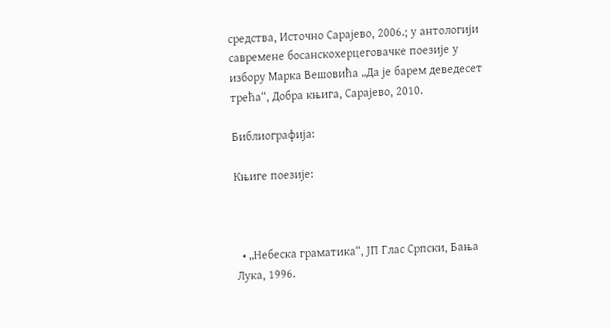средства, Источно Сарајево, 2006.; у антологији савремене босанскохерцеговачке поезије у избору Марка Вешовића „Да је барем деведесет трећа“, Добра књига, Сарајево, 2010.

Библиографија:

Књиге поезије:



  • „Небеска граматика“, ЈП Глас Српски, Бања Лука, 1996.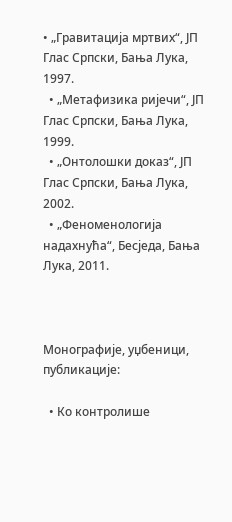• „Гравитација мртвих“, ЈП Глас Српски, Бања Лука, 1997.
  • „Метафизика ријечи“, ЈП Глас Српски, Бања Лука, 1999.
  • „Онтолошки доказ“, ЈП Глас Српски, Бања Лука, 2002.
  • „Феноменологија надахнућа“, Бесједа, Бања Лука, 2011.



Монографије, уџбеници, публикације:

  • Ко контролише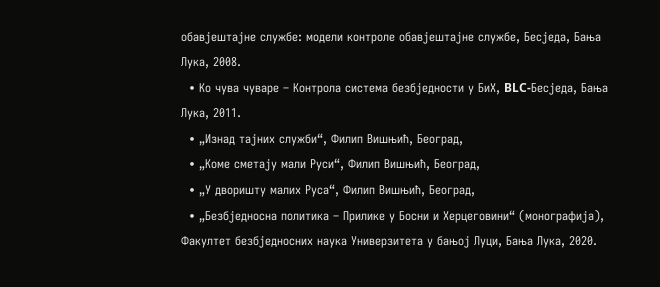обавјештајне службе: модели контроле обавјештајне службе, Бесједа, Бања Лука, 2008.
  • Ко чува чуваре – Контрола система безбједности у БиХ, BLC-Бесједа, Бања Лука, 2011.
  • „Изнад тајних служби“, Филип Вишњић, Београд,
  • „Коме сметају мали Руси“, Филип Вишњић, Београд,
  • „У дворишту малих Руса“, Филип Вишњић, Београд,
  • „Безбједносна политика – Прилике у Босни и Херцеговини“ (монографија), Факултет безбједносних наука Универзитета у бањој Луци, Бања Лука, 2020.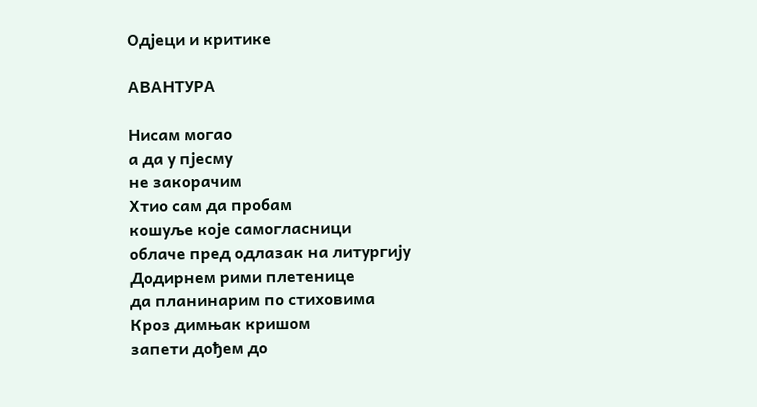Одјеци и критике

АВАНТУРА

Нисам могао
а да у пјесму
не закорачим
Хтио сам да пробам
кошуље које самогласници
облаче пред одлазак на литургију
Додирнем рими плетенице
да планинарим по стиховима
Кроз димњак кришом
запети дођем до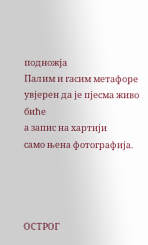подножја
Палим и гасим метафоре
увјерен да је пјесма живо биће
а запис на хартији
само њена фотографија.




ОСТРОГ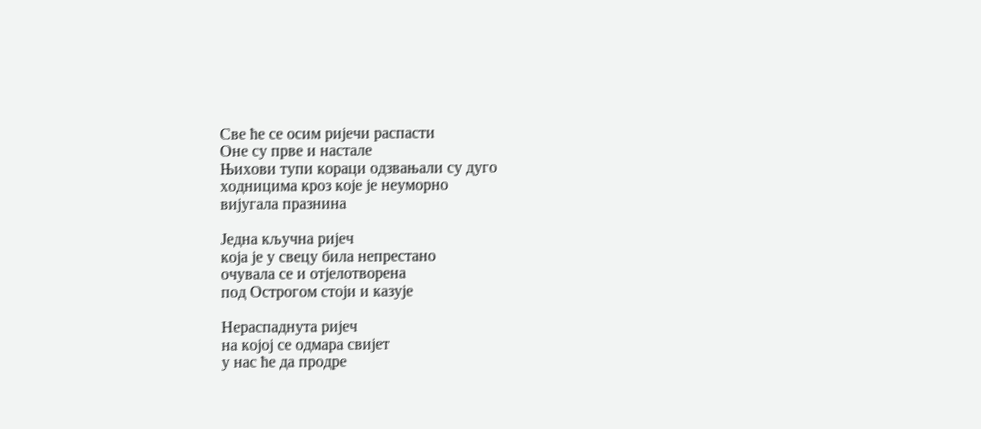Све ће се осим ријечи распасти
Оне су прве и настале
Њихови тупи кораци одзвањали су дуго
ходницима кроз које је неуморно
вијугала празнина

Једна кључна ријеч
која је у свецу била непрестано
очувала се и отјелотворена
под Острогом стоји и казује

Нераспаднута ријеч
на којој се одмара свијет
у нас ће да продре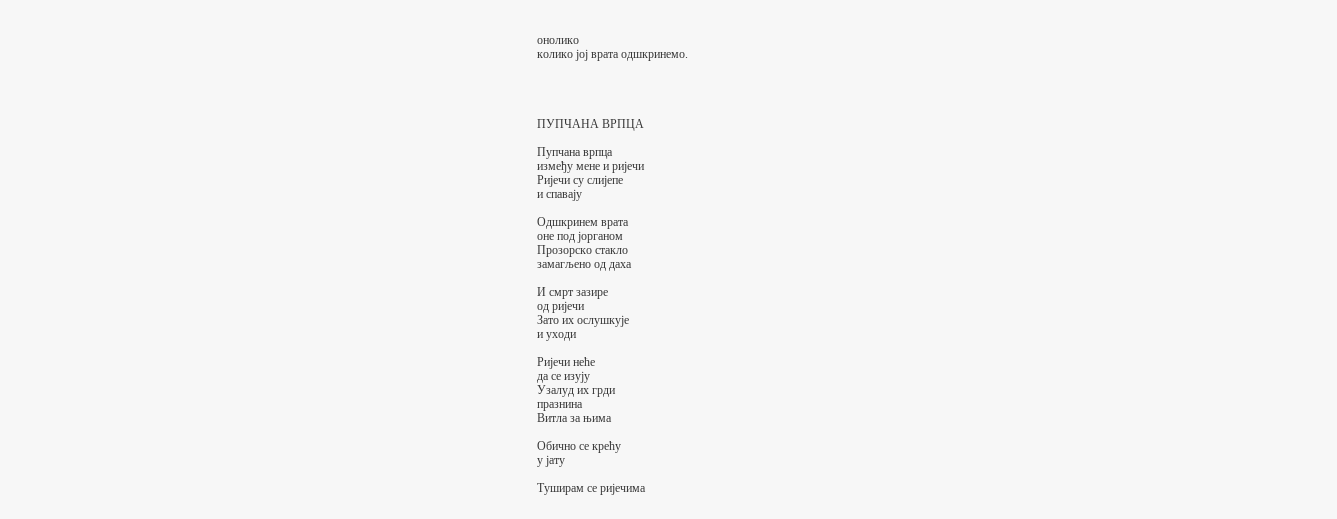онолико
колико јој врата одшкринемо.




ПУПЧАНА ВРПЦА

Пупчана врпца
између мене и ријечи
Ријечи су слијепе
и спавају

Одшкринем врата
оне под јорганом
Прозорско стакло
замагљено од даха

И смрт зазире
од ријечи
Зато их ослушкује
и уходи

Ријечи неће
да се изују
Узалуд их грди
празнина
Витла за њима

Обично се крећу
у јату

Туширам се ријечима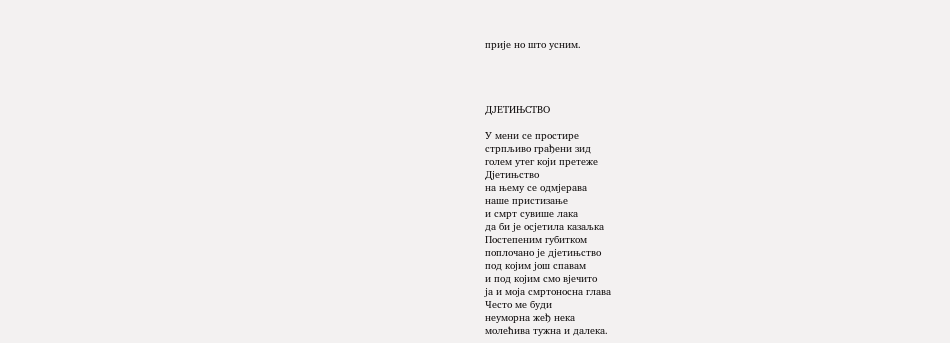прије но што усним.




ДЈЕТИЊСТВО

У мени се простире
стрпљиво грађени зид
голем утег који претеже
Дјетињство
на њему се одмјерава
наше пристизање
и смрт сувише лака
да би је осјетила казаљка
Постепеним губитком
поплочано је дјетињство
под којим још спавам
и под којим смо вјечито
ја и моја смртоносна глава
Често ме буди
неуморна жеђ нека
молећива тужна и далека.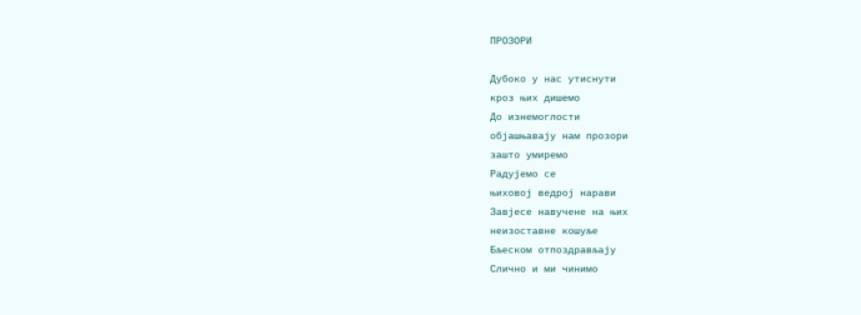ПРОЗОРИ

Дубоко у нас утиснути
кроз њих дишемо
До изнемоглости
објашњавају нам прозори
зашто умиремо
Радујемо се
њиховој ведрој нарави
Завјесе навучене на њих
неизоставне кошуље
Бљеском отпоздрављају
Слично и ми чинимо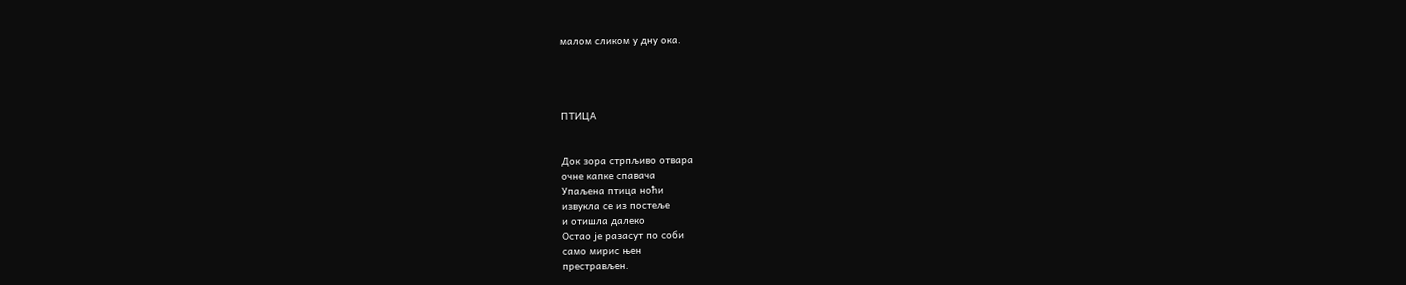малом сликом у дну ока.




ПТИЦА


Док зора стрпљиво отвара
очне капке спавача
Упаљена птица ноћи
извукла се из постеље
и отишла далеко
Остао је разасут по соби
само мирис њен
престрављен.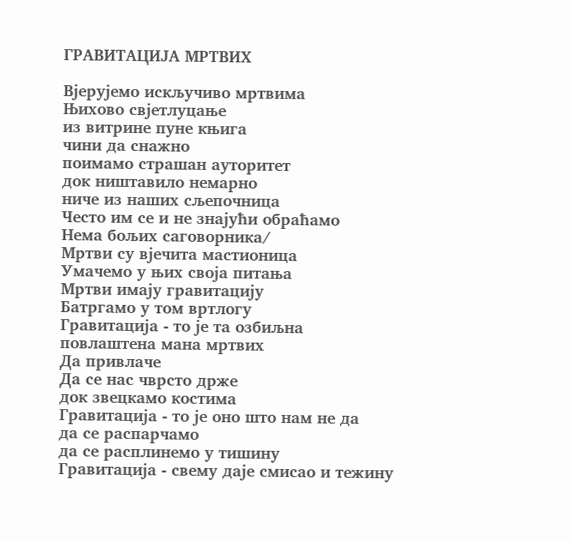ГРАВИТАЦИЈА МРТВИХ

Вјерујемо искључиво мртвима
Њихово свјетлуцање
из витрине пуне књига
чини да снажно
поимамо страшан ауторитет
док ништавило немарно
ниче из наших сљепочница
Често им се и не знајући обраћамо
Нема бољих саговорника/
Мртви су вјечита мастионица
Умачемо у њих своја питања
Мртви имају гравитацију
Батргамо у том вртлогу
Гравитација - то је та озбиљна
повлаштена мана мртвих
Да привлаче
Да се нас чврсто држе
док звецкамо костима
Гравитација - то је оно што нам не да
да се распарчамо
да се расплинемо у тишину
Гравитација - свему даје смисао и тежину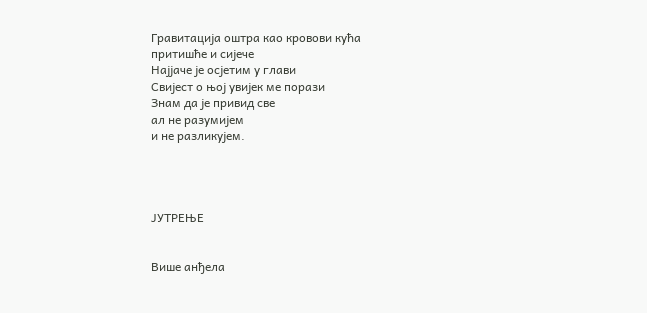Гравитација оштра као кровови кућа
притишће и сијече
Најјаче је осјетим у глави
Свијест о њој увијек ме порази
Знам да је привид све
ал не разумијем
и не разликујем.




ЈУТРЕЊЕ


Више анђела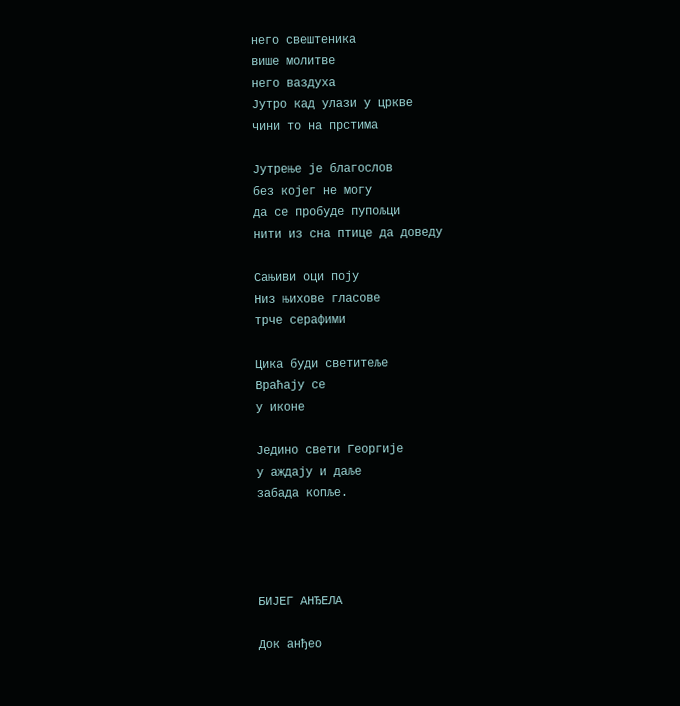него свештеника
више молитве
него ваздуха
Јутро кад улази у цркве
чини то на прстима

Јутрење је благослов
без којег не могу
да се пробуде пупољци
нити из сна птице да доведу

Сањиви оци поју
Низ њихове гласове
трче серафими

Цика буди светитеље
Враћају се
у иконе

Једино свети Георгије
у аждају и даље
забада копље.




БИЈЕГ АНЂЕЛА

Док анђео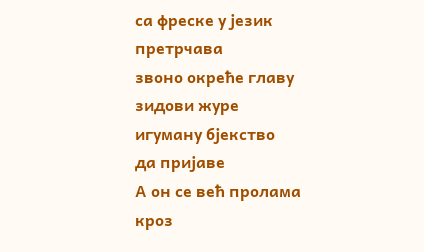са фреске у језик
претрчава
звоно окреће главу
зидови журе
игуману бјекство
да пријаве
А он се већ пролама
кроз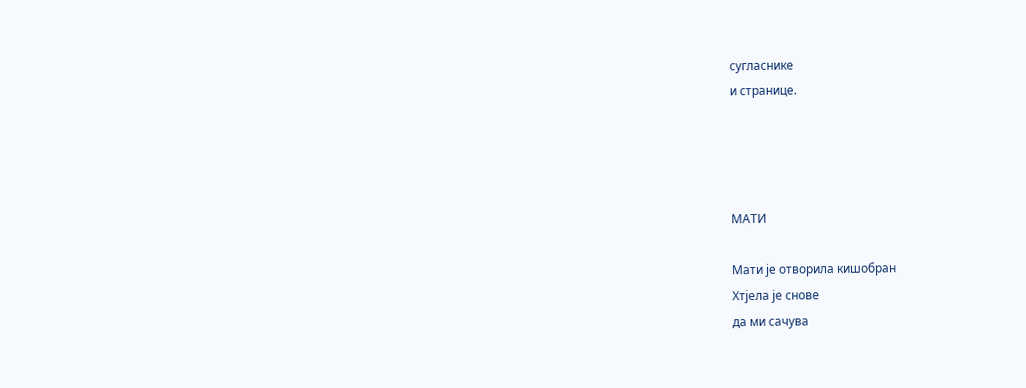сугласнике
и странице.




МАТИ

Мати је отворила кишобран
Хтјела је снове
да ми сачува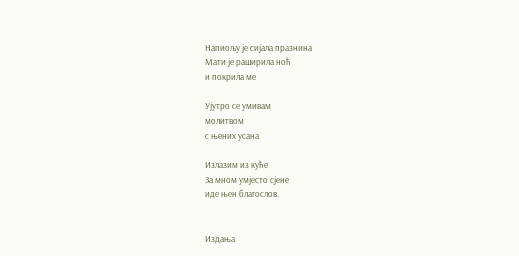Напиољу је сијала празнина
Мати је раширила ноћ
и покрила ме

Ујутро се умивам
молитвом
с њених усана

Излазим из куће
За мном умјесто сјене
иде њен благослов.


Издања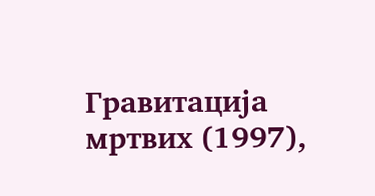Гравитација мртвих (1997),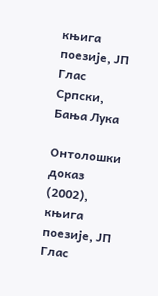књига поезије, ЈП Глас Српски, Бања Лука

Онтолошки доказ (2002), књига поезије, ЈП Глас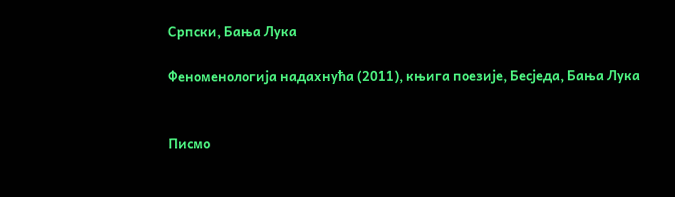Српски, Бања Лука

Феноменологија надахнућа (2011), књига поезије, Бесједа, Бања Лука


Писмо